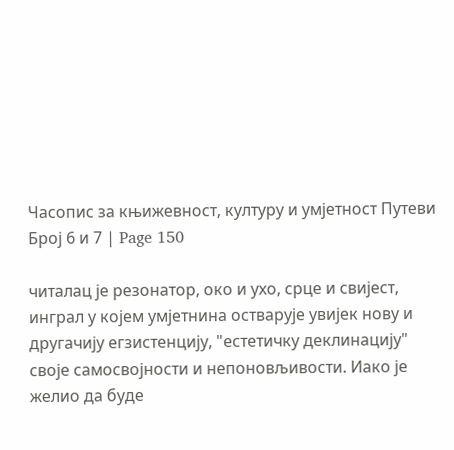Часопис за књижевност, културу и умјетност Путеви Број 6 и 7 | Page 150

читалац је резонатор, око и ухо, срце и свијест, инграл у којем умјетнина остварује увијек нову и другачију егзистенцију, "естетичку деклинацију" своје самосвојности и непоновљивости. Иако је желио да буде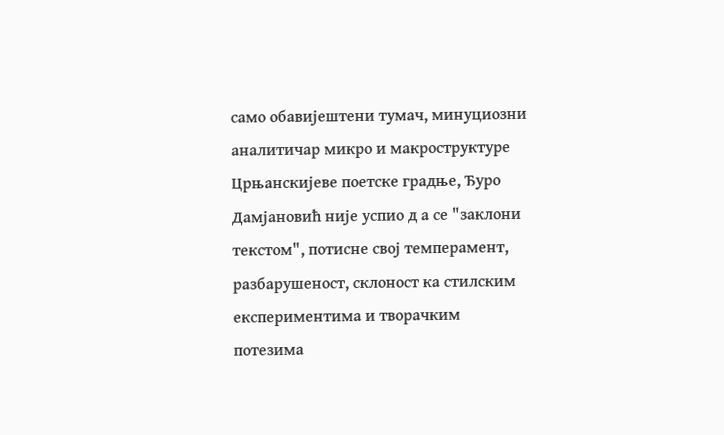само обавијештени тумач, минуциозни аналитичар микро и макроструктуре Црњанскијеве поетске градње, Ђуро Дамјановић није успио д а се "заклони текстом", потисне свој темперамент, разбарушеност, склоност ка стилским експериментима и творачким потезима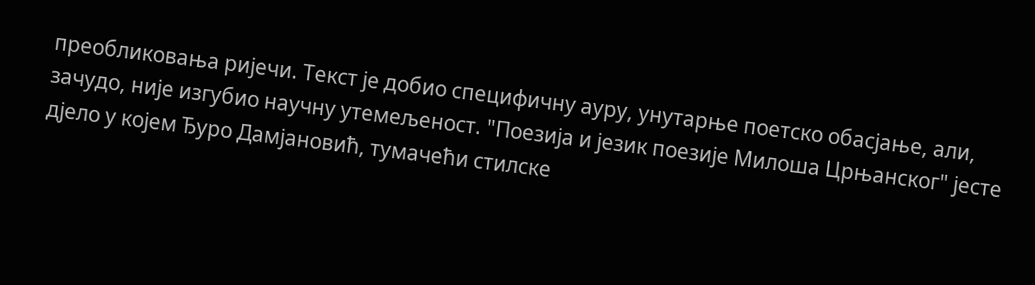преобликовања ријечи. Текст је добио специфичну ауру, унутарње поетско обасјање, али, зачудо, није изгубио научну утемељеност. "Поезија и језик поезије Милоша Црњанског" јесте дјело у којем Ђуро Дамјановић, тумачећи стилске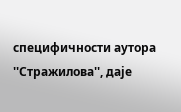специфичности аутора ''Стражилова'', даје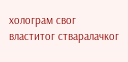холограм свог властитог стваралачког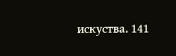искуства. 141